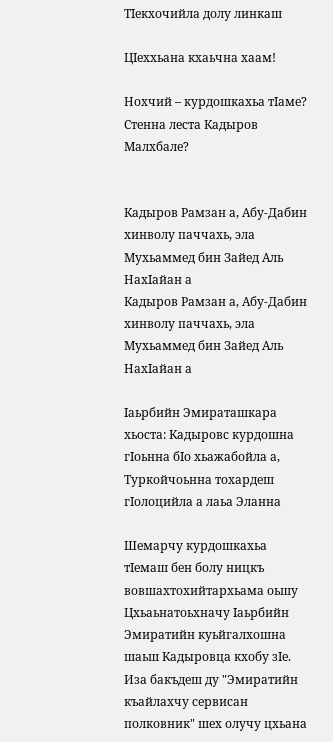ТIекхочийла долу линкаш

ЦIеххьана кхаьчна хаам!

Нохчий – курдошкахьа тIаме? Стенна леста Кадыров Малхбале?


Кадыров Рамзан а, Абу-Дабин хинволу паччахь, эла Мухьаммед бин Зайед Аль НахIайан а
Кадыров Рамзан а, Абу-Дабин хинволу паччахь, эла Мухьаммед бин Зайед Аль НахIайан а

Iаьрбийн Эмираташкара хьоста: Кадыровс курдошна гIоьнна бIо хьажабойла а, Туркойчоьнна тохардеш гIолоцийла а лаьа Эланна

Шемарчу курдошкахьа тIемаш бен болу ницкъ вовшахтохийтархьама оьшу Цхьаьнатоьхначу Iаьрбийн Эмиратийн куьйгалхошна шаьш Кадыровца кхобу зIе. Иза бакъдеш ду "Эмиратийн къайлахчу сервисан полковник" шех олучу цхьана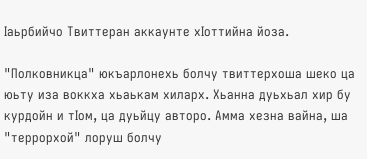Iаьрбийчо Твиттеран аккаунте хIоттийна йоза.

"Полковникца" юкъарлонехь болчу твиттерхоша шеко ца юьту иза воккха хьаькам хиларх. Хьанна дуьхьал хир бу курдойн и тIом, ца дуьйцу авторо. Амма хезна вайна, ша "террорхой" лоруш болчу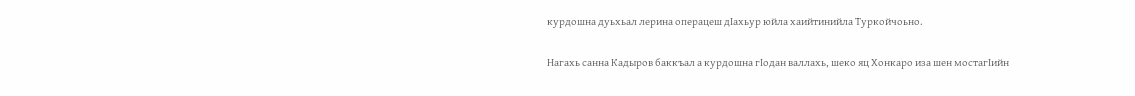курдошна дуьхьал лерина операцеш дIахьур юйла хаийтинийла Туркойчоьно.

Нагахь санна Кадыров баккъал а курдошна гIодан валлахь, шеко яц Хонкаро иза шен мостагIийн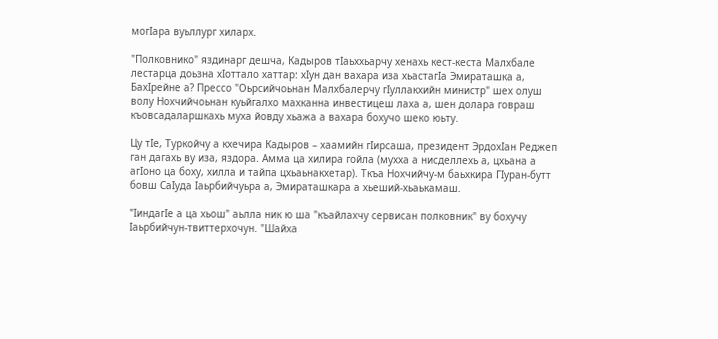могIара вуьллург хиларх.

"Полковнико" яздинарг дешча, Кадыров тIаьххьарчу хенахь кест-кеста Малхбале лестарца доьзна хIоттало хаттар: хIун дан вахара иза хьастагIа Эмираташка а, БахIрейне а? Прессо "Оьрсийчоьнан Малхбалерчу гIуллакхийн министр" шех олуш волу Нохчийчоьнан куьйгалхо махканна инвестицеш лаха а, шен долара говраш къовсадаларшкахь муха йовду хьажа а вахара бохучо шеко юьту.

Цу тIе, Туркойчу а кхечира Кадыров – хаамийн гIирсаша, президент ЭрдохIан Реджеп ган дагахь ву иза, яздора. Амма ца хилира гойла (мухха а нисделлехь а, цхьана а агIоно ца боху, хилла и тайпа цхьаьнакхетар). Ткъа Нохчийчу-м баьхкира ГIуран-бутт бовш СаIуда Iаьрбийчуьра а, Эмираташкара а хьеший-хьаькамаш.

"IиндагIе а ца хьош" аьлла ник ю ша "къайлахчу сервисан полковник" ву бохучу Iаьрбийчун-твиттерхочун. "Шайха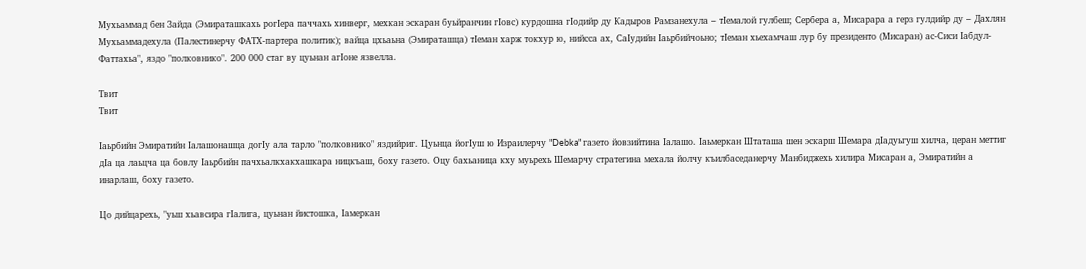Мухьаммад бен Зайда (Эмираташкахь рогIера паччахь хинверг, мехкан эскаран буьйранчин гIовс) курдошна гIодийр ду Кадыров Рамзанехула – тIемалой гулбеш; Сербера а, Мисарара а герз гулдийр ду – Дахлян Мухьаммадехула (Палестинерчу ФАТХ-партера политик); вайца цхьаьна (Эмираташца) тIеман харж токхур ю, нийсса ах, СаIудийн Iаьрбийчоьно; тIеман хьехамчаш лур бу президенто (Мисаран) ас-Сиси Iабдул-Фаттахьа", яздо "полковнико". 200 000 стаг ву цуьнан агIоне язвелла.

Твит
Твит

Iаьрбийн Эмиратийн Iалашонашца догIу ала тарло "полковнико" яздийриг. Цуьнца йогIуш ю Израилерчу "Debka" газето йовзийтина Iалашо. Iаьмеркан Штаташа шен эскарш Шемара дIадуьгуш хилча, церан меттиг дIа ца лаьцча ца бовлу Iаьрбийн пачхьалкхакхашкара ницкъаш, боху газето. Оцу бахьаница кху муьрехь Шемарчу стратегина мехала йолчу къилбаседанерчу Манбиджехь хилира Мисаран а, Эмиратийн а инарлаш, боху газето.

Цо дийцарехь, "уьш хьавсира гIалига, цуьнан йистошка, Iамеркан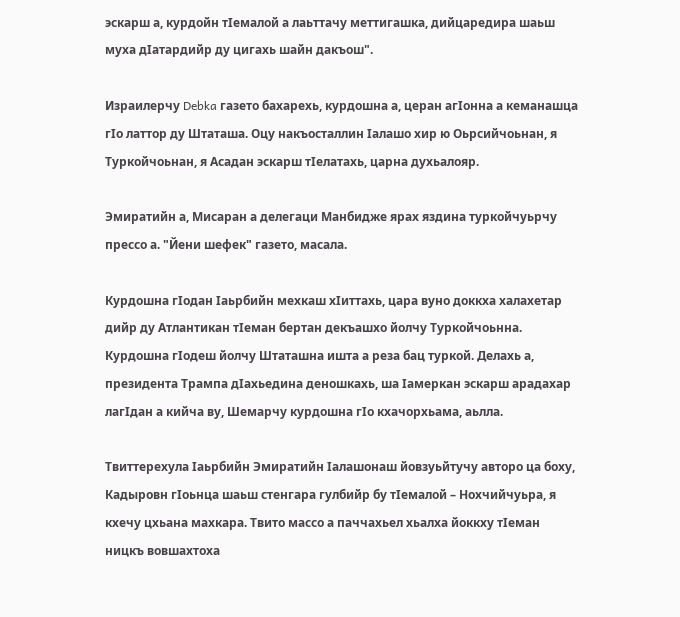эскарш а, курдойн тIемалой а лаьттачу меттигашка, дийцаредира шаьш муха дIатардийр ду цигахь шайн дакъош".

Израилерчу Debka газето бахарехь, курдошна а, церан агIонна а кеманашца гIо латтор ду Штаташа. Оцу накъосталлин Iалашо хир ю Оьрсийчоьнан, я Туркойчоьнан, я Асадан эскарш тIелатахь, царна духьалояр.

Эмиратийн а, Мисаран а делегаци Манбидже ярах яздина туркойчуьрчу прессо а. "Йени шефек" газето, масала.

Курдошна гIодан Iаьрбийн мехкаш хIиттахь, цара вуно доккха халахетар дийр ду Атлантикан тIеман бертан декъашхо йолчу Туркойчоьнна. Курдошна гIодеш йолчу Штаташна ишта а реза бац туркой. Делахь а, президента Трампа дIахьедина деношкахь, ша Iамеркан эскарш арадахар лагIдан а кийча ву, Шемарчу курдошна гIо кхачорхьама, аьлла.

Твиттерехула Iаьрбийн Эмиратийн Iалашонаш йовзуьйтучу авторо ца боху, Кадыровн гIоьнца шаьш стенгара гулбийр бу тIемалой – Нохчийчуьра, я кхечу цхьана махкара. Твито массо а паччахьел хьалха йоккху тIеман ницкъ вовшахтоха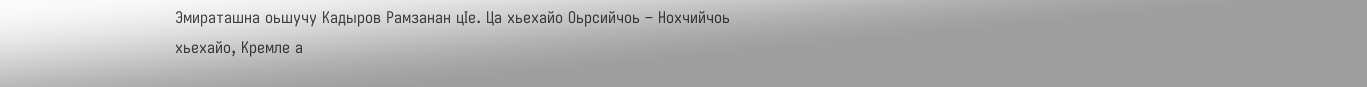Эмираташна оьшучу Кадыров Рамзанан цIе. Ца хьехайо Оьрсийчоь – Нохчийчоь хьехайо, Кремле а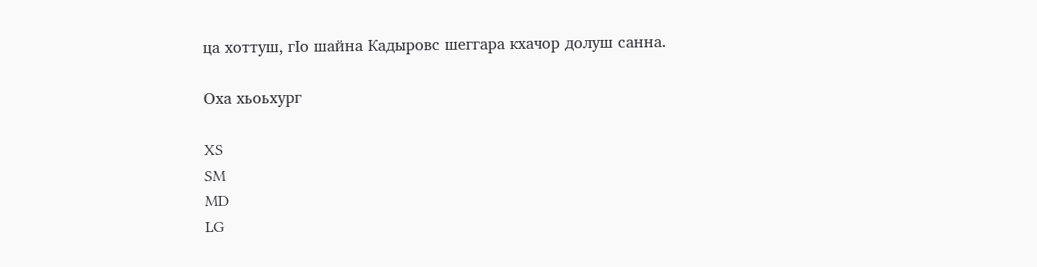ца хоттуш, гIо шайна Кадыровс шеггара кхачор долуш санна.

Оха хьоьхург

XS
SM
MD
LG